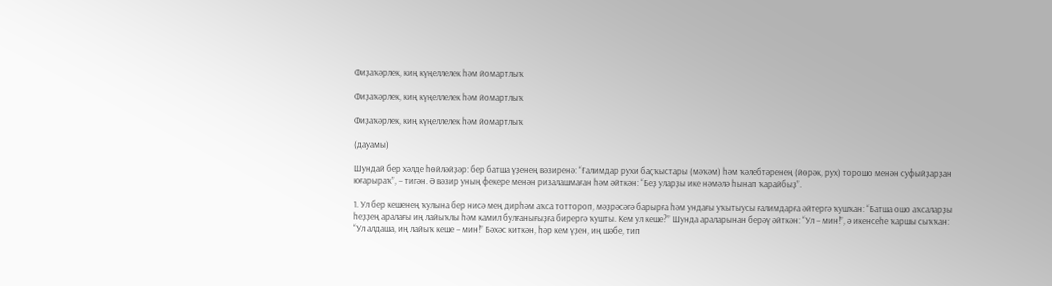Фиҙаҡәрлек, киң күңеллелек һәм йомартлыҡ

Фиҙаҡәрлек, киң күңеллелек һәм йомартлыҡ

Фиҙаҡәрлек, киң күңеллелек һәм йомартлыҡ

(дауамы)

Шундай бер хәлде һөйләйҙәр: бер батша үҙенең вәзиренә: “Ғалимдар рухи баҫҡыстары (мәҡәм) һәм ҡәлебтәренең (йөрәк, рух) торошо менән суфыйҙарҙан юғарыраҡ”, − тигән. Ә вәзир уның фекере менән ризалашмаған һәм әйткән: “Беҙ уларҙы ике нәмәлә һынап ҡарайбыҙ”.

1. Ул бер кешенең ҡулына бер нисә мең дирһәм аҡса тоттороп, мәҙрәсәгә барырға һәм ундағы уҡытыусы ғалимдарға әйтергә ҡушҡан: “Батша ошо аҡсаларҙы һеҙҙең аралағы иң лайыҡлы һәм камил булғанығыҙға бирергә ҡушты. Кем ул кеше?” Шунда араларынан берәү әйткән: “Ул − мин!”, ә икенсеһе ҡаршы сыҡҡан: “Ул алдаша, иң лайыҡ кеше − мин!” Бәхәс киткән, һәр кем үҙен, иң шәбе, тип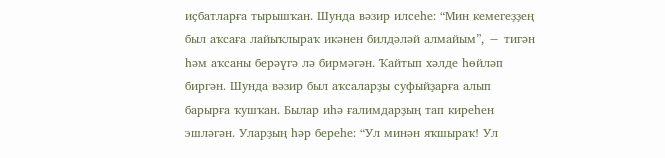иҫбатларға тырышҡан. Шунда вәзир илсеһе: “Мин кемегеҙҙең был аҡсаға лайыҡлыраҡ икәнен билдәләй алмайым”, − тигән һәм аҡсаны берәүгә лә бирмәгән. Ҡайтып хәлде һөйләп биргән. Шунда вәзир был аҡсаларҙы суфыйҙарға алып барырға ҡушҡан. Былар иһә ғалимдарҙың тап киреһен эшләгән. Уларҙың һәр береһе: “Ул минән яҡшыраҡ! Ул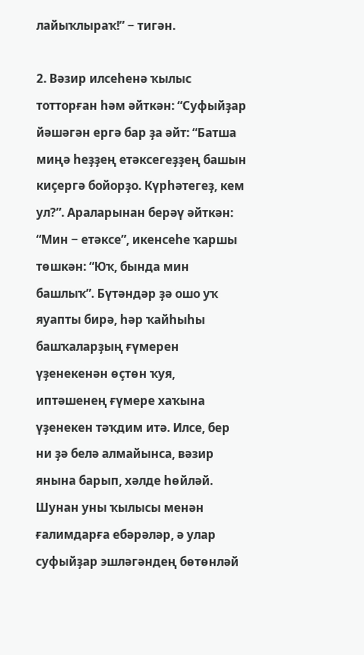лайыҡлыраҡ!” − тигән.

2. Вәзир илсеһенә ҡылыс тотторған һәм әйткән: “Суфыйҙар йәшәгән ергә бар ҙа әйт: “Батша миңә һеҙҙең етәксегеҙҙең башын киҫергә бойорҙо. Күрһәтегеҙ, кем ул?”. Араларынан берәү әйткән: “Мин − етәксе”, икенсеһе ҡаршы төшкән: “Юҡ, бында мин башлыҡ”. Бүтәндәр ҙә ошо уҡ яуапты бирә, һәр ҡайһыһы башҡаларҙың ғүмерен үҙенекенән өҫтөн ҡуя, иптәшенең ғүмере хаҡына үҙенекен тәҡдим итә. Илсе, бер ни ҙә белә алмайынса, вәзир янына барып, хәлде һөйләй. Шунан уны ҡылысы менән ғалимдарға ебәрәләр, ә улар суфыйҙар эшләгәндең бөтөнләй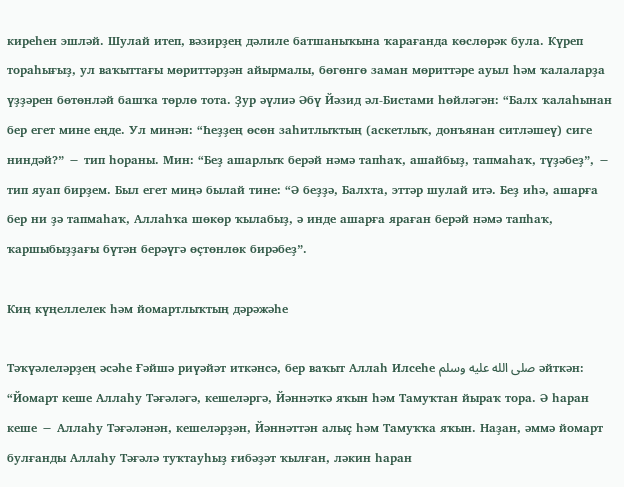киреһен эшләй. Шулай итеп, вәзирҙең дәлиле батшаныҡына ҡарағанда көслөрәк була. Күреп тораһығыҙ, ул ваҡыттағы мөриттәрҙән айырмалы, бөгөнгө заман мөриттәре ауыл һәм ҡалаларҙа үҙҙәрен бөтөнләй башҡа төрлө тота. Ҙур әүлиә Әбү Йәзид әл-Бистами һөйләгән: “Балх ҡалаһынан бер егет мине еңде. Ул минән: “Һеҙҙең өсөн заһитлыҡтың (аскетлыҡ, донъянан ситләшеү) сиге ниндәй?” − тип һораны. Мин: “Беҙ ашарлыҡ берәй нәмә тапһаҡ, ашайбыҙ, тапмаһаҡ, түҙәбеҙ”, − тип яуап бирҙем. Был егет миңә былай тине: “Ә беҙҙә, Балхта, эттәр шулай итә. Беҙ иһә, ашарға бер ни ҙә тапмаһаҡ, Аллаһҡа шөкөр ҡылабыҙ, ә инде ашарға яраған берәй нәмә тапһаҡ, ҡаршыбыҙҙағы бүтән берәүгә өҫтөнлөк бирәбеҙ”.

Киң күңеллелек һәм йомартлыҡтың дәрәжәһе

Тәҡүәлеләрҙең әсәһе Ғәйшә риүәйәт иткәнсә, бер ваҡыт Аллаһ Илсеһе صلى الله عليه وسلم әйткән: “Йомарт кеше Аллаһу Тәғәләгә, кешеләргә, Йәннәткә яҡын һәм Тамуҡтан йыраҡ тора. Ә һаран кеше − Аллаһу Тәғәләнән, кешеләрҙән, Йәннәттән алыҫ һәм Тамуҡҡа яҡын. Наҙан, әммә йомарт булғанды Аллаһу Тәғәлә туҡтауһыҙ ғибәҙәт ҡылған, ләкин һаран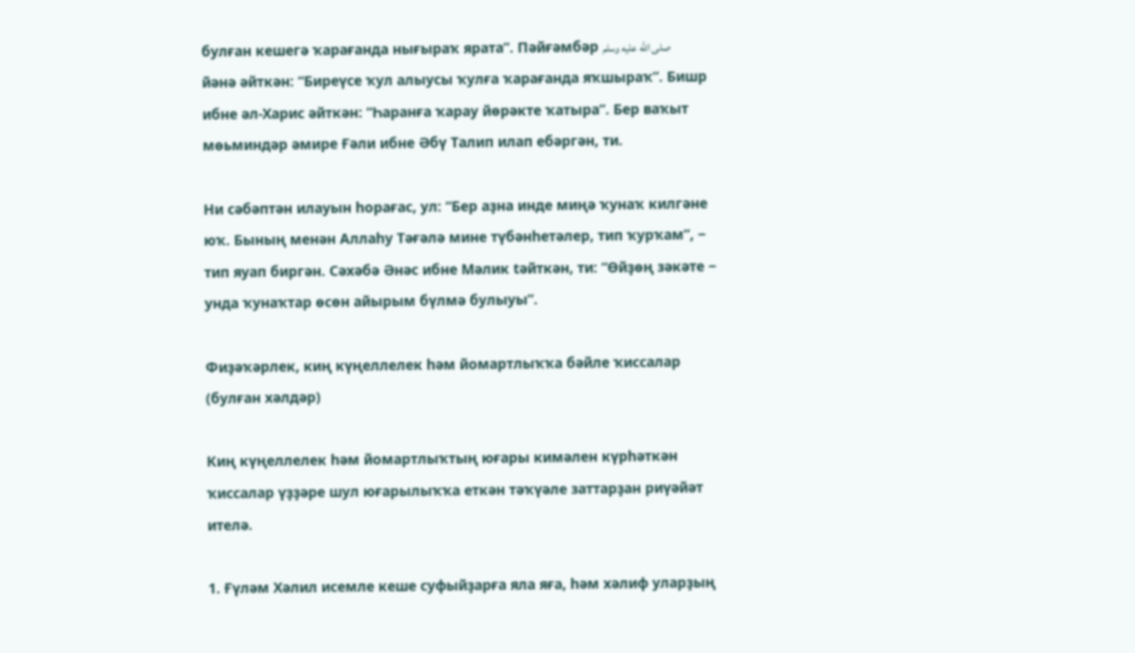булған кешегә ҡарағанда нығыраҡ ярата”. Пәйғәмбәр صلى الله عليه وسلم йәнә әйткән: “Биреүсе ҡул алыусы ҡулға ҡарағанда яҡшыраҡ”. Бишр ибне әл-Харис әйткән: “Һаранға ҡарау йөрәкте ҡатыра”. Бер ваҡыт мөьминдәр әмире Ғәли ибне Әбү Талип илап ебәргән, ти.

Ни сәбәптән илауын һорағас, ул: “Бер аҙна инде миңә ҡунаҡ килгәне юҡ. Бының менән Аллаһу Тәғәлә мине түбәнһетәлер, тип ҡурҡам”, − тип яуап биргән. Сәхәбә Әнәс ибне Мәлик tәйткән, ти: “Өйҙөң зәкәте − унда ҡунаҡтар өсөн айырым бүлмә булыуы”.

Фиҙәҡәрлек, киң күңеллелек һәм йомартлыҡҡа бәйле ҡиссалар (булған хәлдәр)

Киң күңеллелек һәм йомартлыҡтың юғары кимәлен күрһәткән ҡиссалар үҙҙәре шул юғарылыҡҡа еткән тәҡүәле заттарҙан риүәйәт ителә.

1. Ғүләм Хәлил исемле кеше суфыйҙарға яла яға, һәм хәлиф уларҙың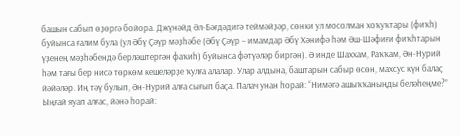башын сабып өҙөргә бойора. Джүнәйд Әл-Бәғдәдигә теймәйҙәр, сөнки ул мосолман хоҡуҡтары (фиҡһ) буйынса ғалим була (ул Әбү Ҫәүр мәҙһәбе (Әбү Ҫәүр − имамдар Әбү Хәнифә һәм Әш-Шәфиғи фиҡһтарын үҙенең мәҙһәбендә берләштергән фаҡиһ) буйынса фәтүәләр биргән). Ә инде Шаххам, Раҡҡам, Ән-Нурий һәм тағы бер нисә төркөм кешеләрҙе ҡулға алалар. Улар алдына, баштарын сабыр өсөн, махсус күн балаҫ йәйәләр. Иң тәү булып, Ән-Нурий алға сығып баҫа. Палач унан һорай: “Нимәгә ашыҡҡаныңды беләһеңме?” Ыңғай яуап алғас, йәнә һорай: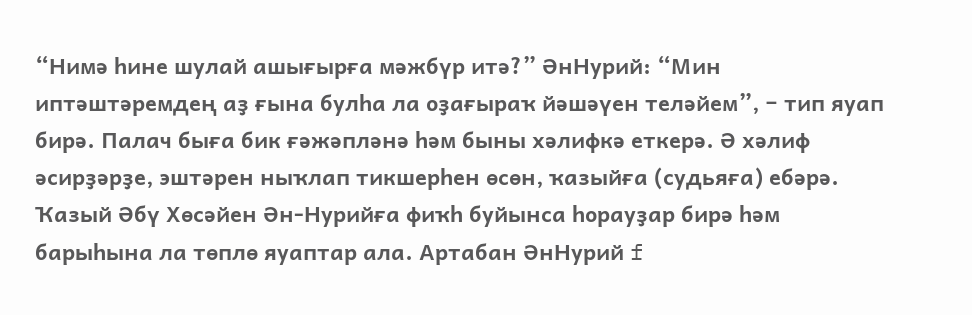“Нимә һине шулай ашығырға мәжбүр итә?” ӘнНурий: “Мин иптәштәремдең аҙ ғына булһа ла оҙағыраҡ йәшәүен теләйем”, − тип яуап бирә. Палач быға бик ғәжәпләнә һәм быны хәлифкә еткерә. Ә хәлиф әсирҙәрҙе, эштәрен ныҡлап тикшерһен өсөн, ҡазыйға (судьяға) ебәрә. Ҡазый Әбү Хөсәйен Ән-Нурийға фиҡһ буйынса һорауҙар бирә һәм барыһына ла төплө яуаптар ала. Артабан ӘнНурий f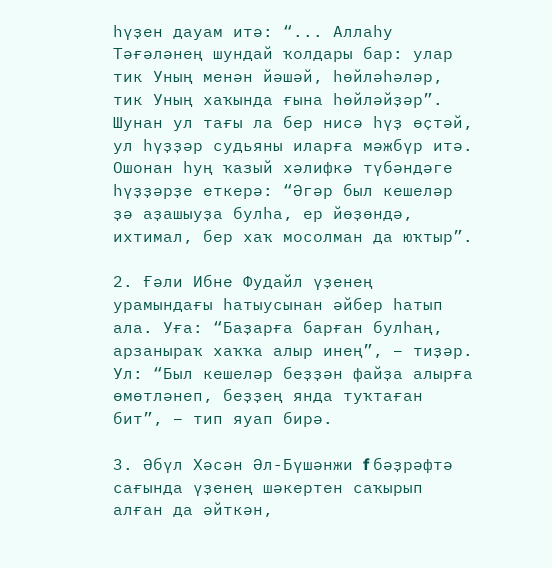һүҙен дауам итә: “... Аллаһу Тәғәләнең шундай ҡолдары бар: улар тик Уның менән йәшәй, һөйләһәләр, тик Уның хаҡында ғына һөйләйҙәр”. Шунан ул тағы ла бер нисә һүҙ өҫтәй, ул һүҙҙәр судьяны иларға мәжбүр итә. Ошонан һуң ҡазый хәлифкә түбәндәге һүҙҙәрҙе еткерә: “Әгәр был кешеләр ҙә аҙашыуҙа булһа, ер йөҙөндә, ихтимал, бер хаҡ мосолман да юҡтыр”.

2. Ғәли Ибне Фудайл үҙенең урамындағы һатыусынан әйбер һатып ала. Уға: “Баҙарға барған булһаң, арзаныраҡ хаҡҡа алыр инең”, − тиҙәр. Ул: “Был кешеләр беҙҙән файҙа алырға өмөтләнеп, беҙҙең янда туҡтаған бит”, − тип яуап бирә.

3. Әбүл Хәсән Әл-Бүшәнжи f бәҙрәфтә сағында үҙенең шәкертен саҡырып алған да әйткән,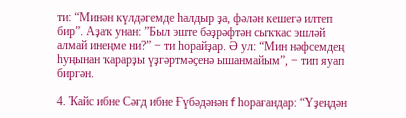ти: “Минән күлдәгемде һалдыр ҙа, фәлән кешегә илтеп бир”. Аҙаҡ унан: ”Был эште бәҙрәфтән сыҡҡас эшләй алмай инеңме ни?” − ти һорайҙар. Ә ул: “Мин нәфсемдең һуңынан ҡарарҙы үҙгәртмәҫенә ышанмайым”, − тип яуап биргән.

4. Ҡайс ибне Сәғд ибне Ғүбәдәнән f һорағандар: “Үҙеңдән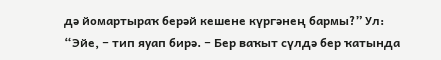дә йомартыраҡ берәй кешене күргәнең бармы?” Ул: “Эйе, − тип яуап бирә. − Бер ваҡыт сүлдә бер ҡатында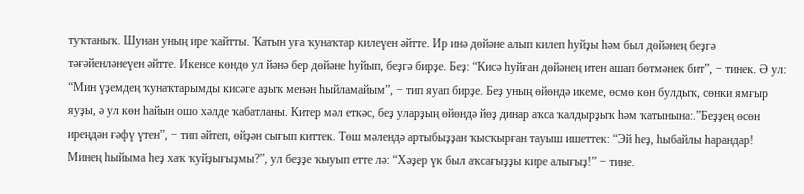туҡтаныҡ. Шунан уның ире ҡайтты. Ҡатын уға ҡунаҡтар килеүен әйтте. Ир инә дөйәне алып килеп һуйҙы һәм был дөйәнең беҙгә тәғәйенләнеүен әйтте. Икенсе көндө ул йәнә бер дөйәне һуйып, беҙгә бирҙе. Беҙ: “Кисә һуйған дөйәнең итен ашап бөтмәнек бит”, − тинек. Ә ул: “Мин үҙемдең ҡунаҡтарымды кисәге аҙыҡ менән һыйламайым”, − тип яуап бирҙе. Беҙ уның өйөндә икеме, өсмө көн булдыҡ, сөнки ямғыр яуҙы, ә ул көн һайын ошо хәлде ҡабатланы. Китер мәл еткәс, беҙ уларҙың өйөндә йөҙ динар аҡса ҡалдырҙыҡ һәм ҡатынына:.”Беҙҙең өсөн иреңдән ғәфү үтен”, − тип әйтеп, өйҙән сығып киттек. Төш мәлендә артыбыҙҙан ҡысҡырған тауыш ишеттек: “Эй һеҙ, һыбайлы һарандар! Минең һыйыма һеҙ хаҡ ҡуйҙығыҙмы?”, ул беҙҙе ҡыуып етте лә: “Хәҙер үк был аҡсағыҙҙы кире алығыҙ!” − тине.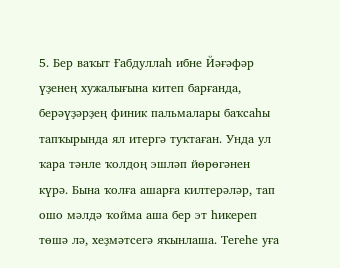5. Бер ваҡыт Ғабдуллаһ ибне Йәғәфәр үҙенең хужалығына китеп барғанда, берәүҙәрҙең финик пальмалары баҡсаһы тапҡырында ял итергә туҡтаған. Унда ул ҡара тәнле ҡолдоң эшләп йөрөгәнен күрә. Бына ҡолға ашарға килтерәләр, тап ошо мәлдә ҡойма аша бер эт һикереп төшә лә, хеҙмәтсегә яҡынлаша. Тегеһе уға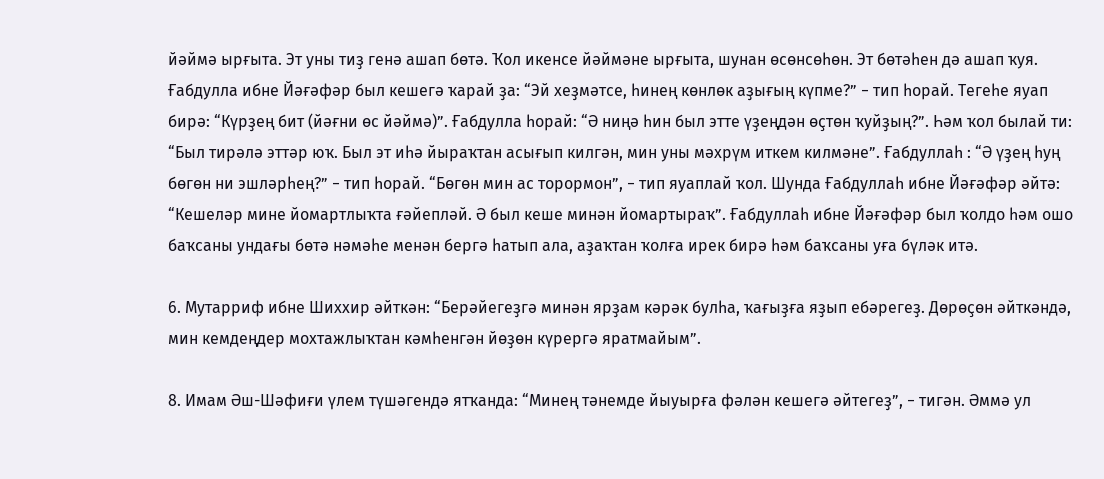йәймә ырғыта. Эт уны тиҙ генә ашап бөтә. Ҡол икенсе йәймәне ырғыта, шунан өсөнсөһөн. Эт бөтәһен дә ашап ҡуя. Ғабдулла ибне Йәғәфәр был кешегә ҡарай ҙа: “Эй хеҙмәтсе, һинең көнлөк аҙығың күпме?” − тип һорай. Тегеһе яуап бирә: “Күрҙең бит (йәғни өс йәймә)”. Ғабдулла һорай: “Ә ниңә һин был этте үҙеңдән өҫтөн ҡуйҙың?”. Һәм ҡол былай ти: “Был тирәлә эттәр юҡ. Был эт иһә йыраҡтан асығып килгән, мин уны мәхрүм иткем килмәне”. Ғабдуллаһ : “Ә үҙең һуң бөгөн ни эшләрһең?” − тип һорай. “Бөгөн мин ас торормон”, − тип яуаплай ҡол. Шунда Ғабдуллаһ ибне Йәғәфәр әйтә: “Кешеләр мине йомартлыҡта ғәйепләй. Ә был кеше минән йомартыраҡ”. Ғабдуллаһ ибне Йәғәфәр был ҡолдо һәм ошо баҡсаны ундағы бөтә нәмәһе менән бергә һатып ала, аҙаҡтан ҡолға ирек бирә һәм баҡсаны уға бүләк итә.

6. Мутарриф ибне Шиххир әйткән: “Берәйегеҙгә минән ярҙам кәрәк булһа, ҡағыҙға яҙып ебәрегеҙ. Дөрөҫөн әйткәндә, мин кемдеңдер мохтажлыҡтан кәмһенгән йөҙөн күрергә яратмайым”.

8. Имам Әш-Шәфиғи үлем түшәгендә ятҡанда: “Минең тәнемде йыуырға фәлән кешегә әйтегеҙ”, − тигән. Әммә ул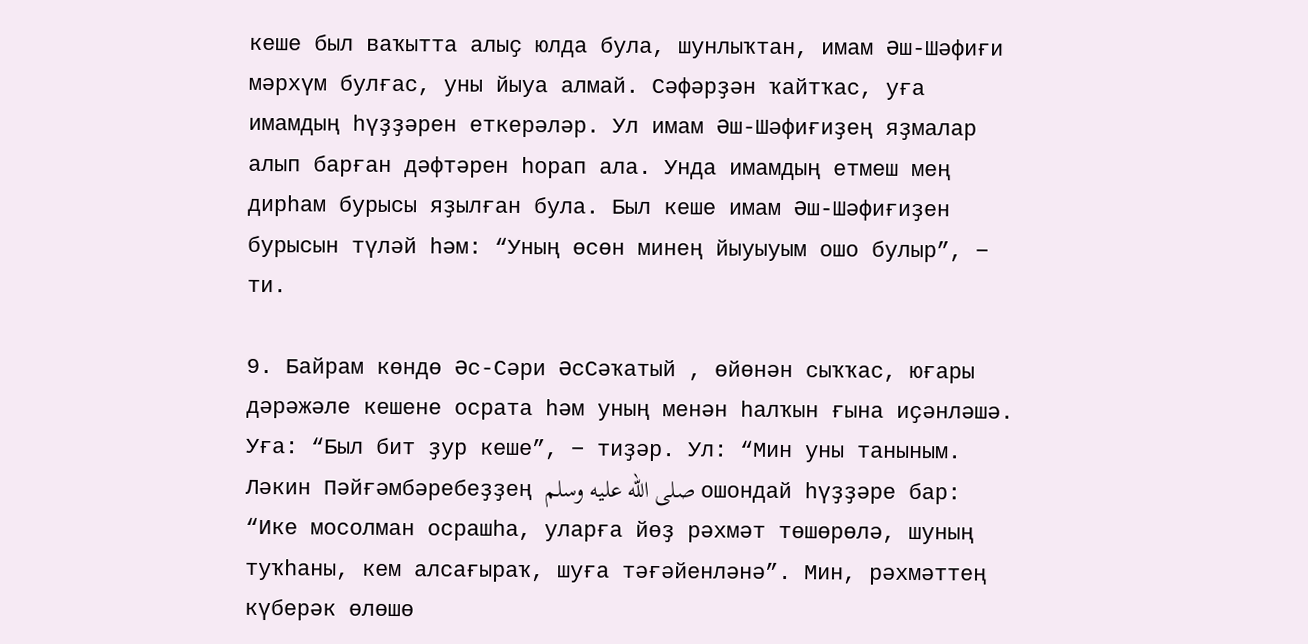кеше был ваҡытта алыҫ юлда була, шунлыҡтан, имам Әш-Шәфиғи мәрхүм булғас, уны йыуа алмай. Сәфәрҙән ҡайтҡас, уға имамдың һүҙҙәрен еткерәләр. Ул имам Әш-Шәфиғиҙең яҙмалар алып барған дәфтәрен һорап ала. Унда имамдың етмеш мең дирһам бурысы яҙылған була. Был кеше имам Әш-Шәфиғиҙен бурысын түләй һәм: “Уның өсөн минең йыуыуым ошо булыр”, − ти.

9. Байрам көндө Әс-Сәри ӘсСәҡатый , өйөнән сыҡҡас, юғары дәрәжәле кешене осрата һәм уның менән һалҡын ғына иҫәнләшә. Уға: “Был бит ҙур кеше”, − тиҙәр. Ул: “Мин уны таныным. Ләкин Пәйғәмбәребеҙҙең صلى الله عليه وسلم ошондай һүҙҙәре бар: “Ике мосолман осрашһа, уларға йөҙ рәхмәт төшөрөлә, шуның туҡһаны, кем алсағыраҡ, шуға тәғәйенләнә”. Мин, рәхмәттең күберәк өлөшө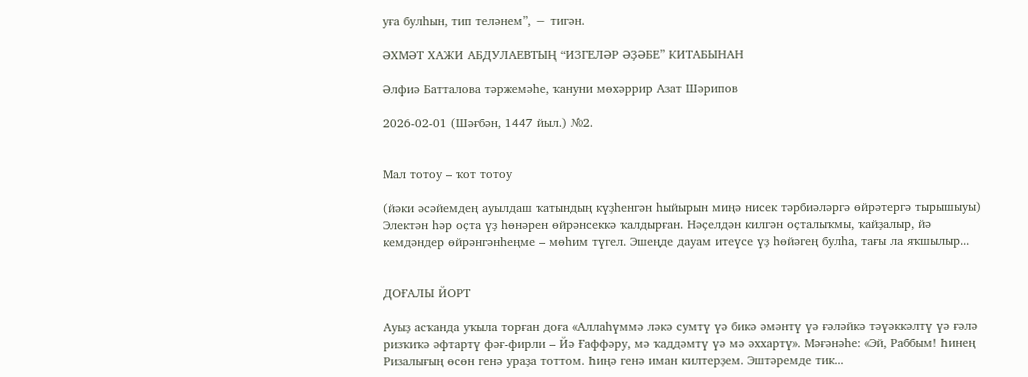уға булһын, тип теләнем”, − тигән.

ӘХМӘТ ХАЖИ АБДУЛАЕВТЫҢ “ИЗГЕЛӘР ӘҘӘБЕ” КИТАБЫНАН

Әлфиә Батталова тәржемәһе, ҡануни мөхәррир Азат Шәрипов

2026-02-01 (Шәғбән, 1447 йыл.) №2.


Мал тотоу – ҡот тотоу

(йәки әсәйемдең ауылдаш ҡатындың күҙһенгән һыйырын миңә нисек тәрбиәләргә өйрәтергә тырышыуы)   Электән һәр оҫта үҙ һөнәрен өйрәнсеккә ҡалдырған. Нәҫелдән килгән оҫталыҡмы, ҡайҙалыр, йә кемдәндер өйрәнгәнһеңме – мөһим түгел. Эшеңде дауам итеүсе үҙ һөйәгең булһа, тағы ла яҡшылыр...


ДОҒАЛЫ ЙОРТ

Ауыҙ асҡанда уҡыла торған доға «Аллаһүммә ләкә сумтү үә бикә әмәнтү үә ғәләйкә тәүәккәлтү үә ғәлә ризҡиҡә әфтартү фәғ-фирли – Йә Ғаффәру, мә ҡаддәмтү үә мә әххартү». Мәғәнәһе: «Эй, Раббым! Һинең Ризалығың өсөн генә ураҙа тоттом. Һиңә генә иман килтерҙем. Эштәремде тик...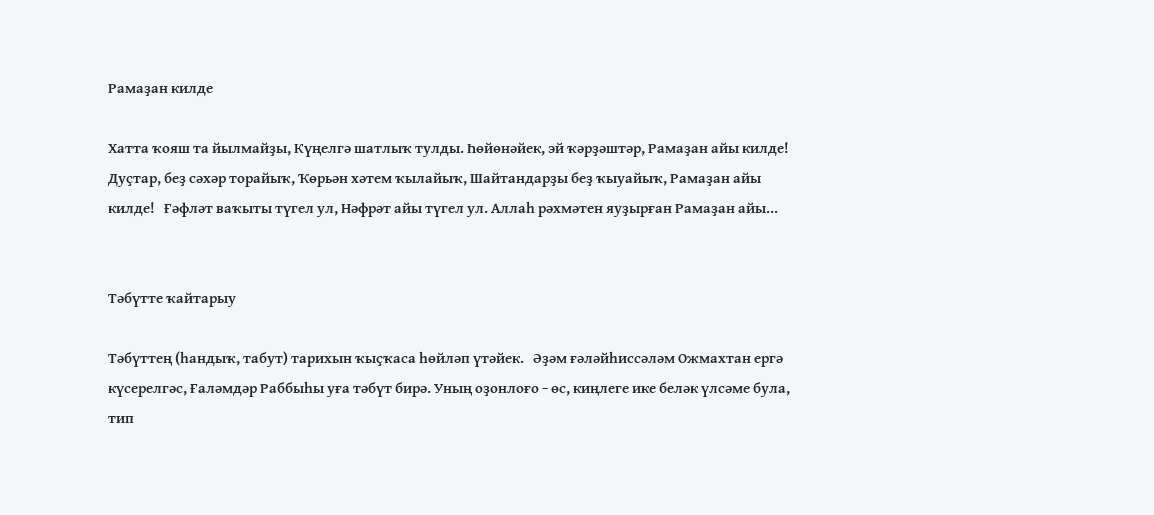Рамаҙан килде

Хатта ҡояш та йылмайҙы, Күңелгә шатлыҡ тулды. Һөйөнәйек, эй ҡәрҙәштәр, Рамаҙан айы килде!   Дуҫтар, беҙ сәхәр торайыҡ, Ҡөрьән хәтем ҡылайыҡ, Шайтандарҙы беҙ ҡыуайыҡ, Рамаҙан айы килде!   Ғәфләт ваҡыты түгел ул, Нәфрәт айы түгел ул. Аллаһ рәхмәтен яуҙырған Рамаҙан айы...


Тәбүтте ҡайтарыу

Тәбүттең (һандыҡ, табут) тарихын ҡыҫҡаса һөйләп үтәйек.   Әҙәм ғәләйһиссәләм Ожмахтан ергә күсерелгәс, Ғаләмдәр Раббыһы уға тәбүт бирә. Уның оҙонлоғо − өс, киңлеге ике беләк үлсәме була, тип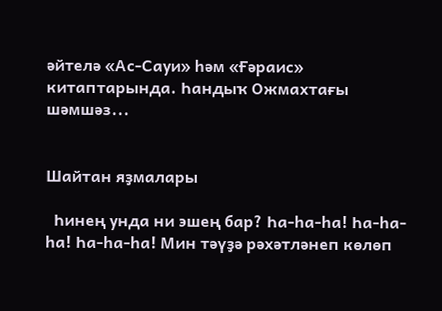әйтелә «Ас-Сауи» һәм «Ғәраис» китаптарында. Һандыҡ Ожмахтағы шәмшәз...


Шайтан яҙмалары

  Һинең унда ни эшең бар? Һа-һа-һа! Һа-һа-һа! Һа-һа-һа! Мин тәүҙә рәхәтләнеп көлөп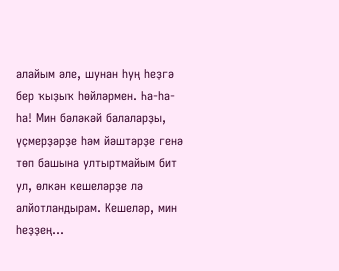алайым әле, шунан һуң һеҙгә бер ҡыҙыҡ һөйләрмен. Һа-һа-һа! Мин бәләкәй балаларҙы, үҫмерҙәрҙе һәм йәштәрҙе генә төп башына ултыртмайым бит ул, өлкән кешеләрҙе лә алйотландырам. Кешеләр, мин һеҙҙең...